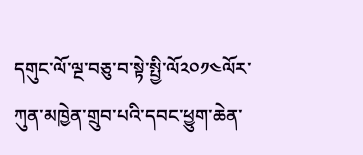དགུང་ལོ་ལྔ་བཅུ་བ་སྟེ་སྤྱི་ལོ༢༠༡༤ལོར་ཀུན་མཁྱེན་གྲུབ་པའི་དབང་ཕྱུག་ཆེན་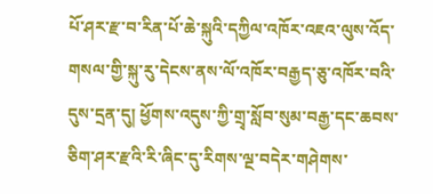པོ་ཤར་རྫ་བ་རིན་པོ་ཆེ་སྐུའི་དཀྱིལ་འཁོར་འཇའ་ལུས་འོད་གསལ་གྱི་སྐུ་རུ་དེངས་ནས་ལོ་འཁོར་བརྒྱད་ཅུ་འཁོར་བའི་དུས་དྲན་དུ། ཕྱོགས་འདུས་ཀྱི་གྲྭ་སློབ་སུམ་བརྒྱ་དང་ཆབས་ཅིག་ཤར་རྫའི་རི་ཞིང་དུ་རིགས་ལྔ་བདེར་གཤེགས་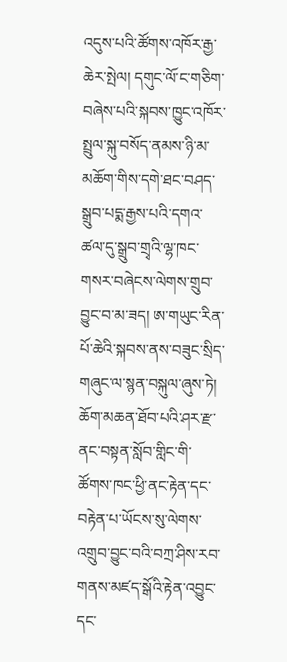འདུས་པའི་ཚོགས་འཁོར་རྒྱ་ཆེར་སྤེལ། དགུང་ལོ་ང་གཅིག་བཞེས་པའི་སྐབས་ཁྱུང་འཁོར་སྤྲུལ་སྐུ་བསོད་ནམས་ཉི་མ་མཆོག་གིས་དགེ་ཐང་བཤད་སྒྲུབ་པདྨ་རྒྱས་པའི་དགའ་ཚལ་དུ་སྒྲུབ་གྲྭའི་ལྷ་ཁང་གསར་བཞེངས་ལེགས་གྲུབ་བྱུང་བ་མ་ཟད། ཨ་གཡུང་རིན་པོ་ཆེའི་སྐབས་ནས་བཟུང་སྲིད་གཞུང་ལ་སྙན་བསྐུལ་ཞུས་ཏེ། ཆོག་མཆན་ཐོབ་པའི་ཤར་རྫ་ནང་བསྟན་སློབ་གླིང་གི་ཚོགས་ཁང་ཕྱི་ནང་རྟེན་དང་བརྟེན་པ་ཡོངས་སུ་ལེགས་འགྲུབ་བྱུང་བའི་བཀྲ་ཤིས་རབ་གནས་མཛད་སྒོའི་རྟེན་འབྱུང་དང་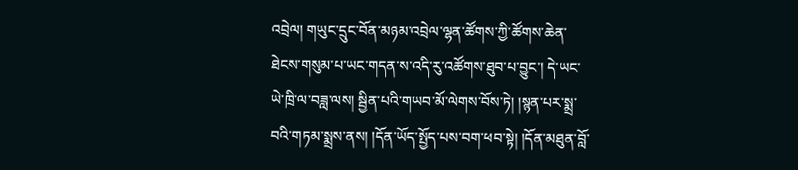འབྲེལ། གཡུང་དྲུང་བོན་མཉམ་འབྲེལ་ལྷན་ཚོགས་ཀྱི་ཚོགས་ཆེན་ཐེངས་གསུམ་པ་ཡང་གདན་ས་འདི་རུ་འཚོགས་ཐུབ་པ་བྱུང་། དེ་ཡང་ཡེ་ཁྲི་ལ་བཟླ་ལས། སྦྱིན་པའི་གཡབ་མོ་ལེགས་བོས་ཏེ། །སྙན་པར་སྨྲ་བའི་གཏམ་སྨྲས་ནས། །དོན་ཡོད་སྤྱོད་པས་བག་ཕབ་སྟེ། །དོན་མཐུན་བློ་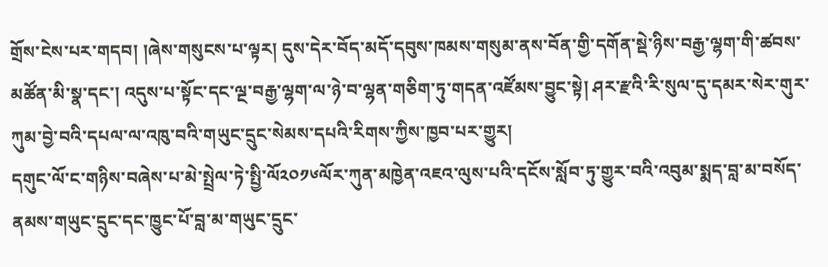གྲོས་ངེས་པར་གདབ། །ཞེས་གསུངས་པ་ལྟར། དུས་དེར་བོད་མདོ་དབུས་ཁམས་གསུམ་ནས་བོན་གྱི་དགོན་སྡེ་ཉིས་བརྒྱ་ལྷག་གི་ཚབས་མཚོན་མི་སྣ་དང་། འདུས་པ་སྟོང་དང་ལྔ་བརྒྱ་ལྷག་ལ་ཉེ་བ་ལྷན་གཅིག་ཏུ་གདན་འཛོམས་བྱུང་སྟེ། ཤར་རྫའི་རི་སུལ་དུ་དམར་སེར་གུར་ཀུམ་བྱེ་བའི་དཔལ་ལ་འཁུ་བའི་གཡུང་དྲུང་སེམས་དཔའི་རིགས་ཀྱིས་ཁྱབ་པར་གྱུར།
དགུང་ལོ་ང་གཉིས་བཞེས་པ་མེ་སྤྲེལ་ཏེ་སྤྱི་ལོ༢༠༡༦ལོར་ཀུན་མཁྱེན་འཇའ་ལུས་པའི་དངོས་སློབ་ཏུ་གྱུར་བའི་འབུམ་སྨད་བླ་མ་བསོད་ནམས་གཡུང་དྲུང་དང་ཁྱུང་པོ་བླ་མ་གཡུང་དྲུང་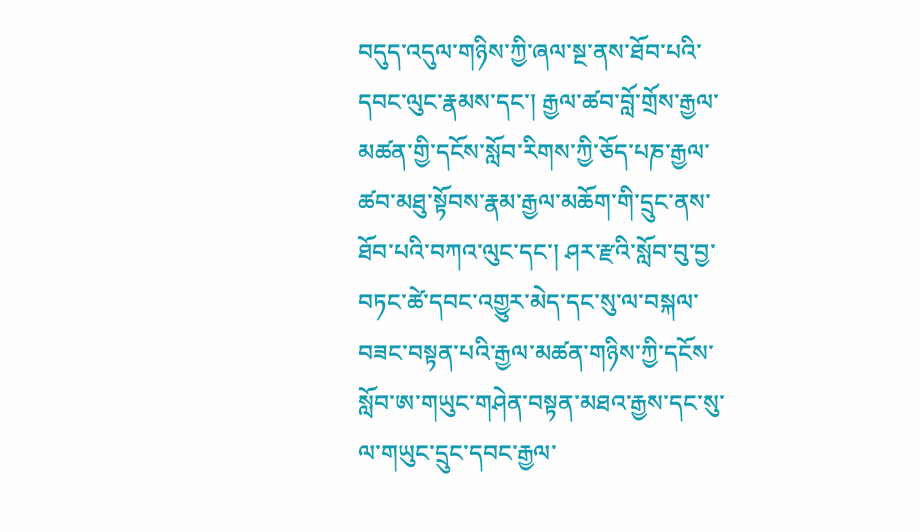བདུད་འདུལ་གཉིས་ཀྱི་ཞལ་སྔ་ནས་ཐོབ་པའི་དབང་ལུང་རྣམས་དང་། རྒྱལ་ཚབ་བློ་གྲོས་རྒྱལ་མཚན་གྱི་དངོས་སློབ་རིགས་ཀྱི་ཅོད་པཎ་རྒྱལ་ཚབ་མཐུ་སྟོབས་རྣམ་རྒྱལ་མཆོག་གི་དྲུང་ནས་ཐོབ་པའི་བཀའ་ལུང་དང་། ཤར་རྫའི་སློབ་བུ་བྱ་བཏང་ཚེ་དབང་འགྱུར་མེད་དང་སུ་ལ་བསྐལ་བཟང་བསྟན་པའི་རྒྱལ་མཚན་གཉིས་ཀྱི་དངོས་སློབ་ཨ་གཡུང་གཤེན་བསྟན་མཐའ་རྒྱས་དང་སུ་ལ་གཡུང་དྲུང་དབང་རྒྱལ་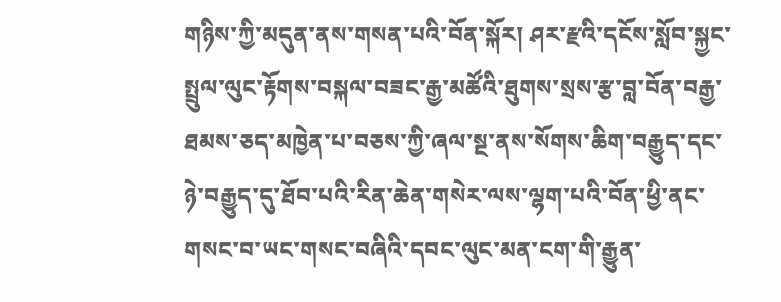གཉིས་ཀྱི་མདུན་ནས་གསན་པའི་བོན་སྐོར། ཤར་རྫའི་དངོས་སློབ་སྐྱང་སྤྲུལ་ལུང་རྟོགས་བསྐལ་བཟང་རྒྱ་མཚོའི་ཐུགས་སྲས་རྩ་བླ་བོན་བརྒྱ་ཐམས་ཅད་མཁྱེན་པ་བཅས་ཀྱི་ཞལ་སྔ་ནས་སོགས་ཆིག་བརྒྱུད་དང་ཉེ་བརྒྱུད་དུ་ཐོབ་པའི་རིན་ཆེན་གསེར་ལས་ལྷག་པའི་བོན་ཕྱི་ནང་གསང་བ་ཡང་གསང་བཞིའི་དབང་ལུང་མན་ངག་གི་རྒྱུན་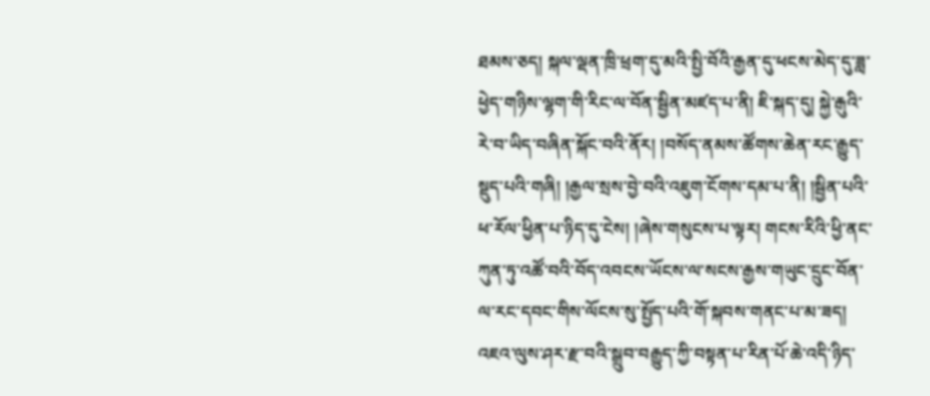ཐམས་ཅད། སྐལ་ལྡན་ཁྲི་ཕྲག་དུ་མའི་སྤྱི་བོའི་རྒྱན་དུ་ཕངས་མེད་དུ་ཟླ་ཕྱེད་གཉིས་ལྷག་གི་རིང་ལ་བོན་སྦྱིན་མཛད་པ་ནི། ཇི་སྐད་དུ། སྐྱེ་རྒུའི་རེ་བ་ཡིད་བཞིན་སྐོང་བའི་ནོར། །བསོད་ནམས་ཚོགས་ཆེན་རང་རྒྱུད་སྡུད་པའི་གཞི། །རྒྱལ་སྲས་བྱེ་བའི་འཇུག་ངོགས་དམ་པ་ནི། །སྦྱིན་པའི་ཕ་རོལ་ཕྱིན་པ་ཉིད་དུ་ངེས། །ཞེས་གསུངས་པ་ལྟར། གངས་རིའི་ཕྱི་ནང་ཀུན་ཏུ་འཚོ་བའི་བོད་འབངས་ཡོངས་ལ་སངས་རྒྱས་གཡུང་དྲུང་བོན་ལ་རང་དབང་གིས་ལོངས་སུ་སྤྱོད་པའི་གོ་སྐབས་གནང་པ་མ་ཟད། འཇའ་ལུས་ཤར་རྫ་བའི་སྒྲུབ་བརྒྱུད་ཀྱི་བསྟན་པ་རིན་པོ་ཆེ་འདི་ཉིད་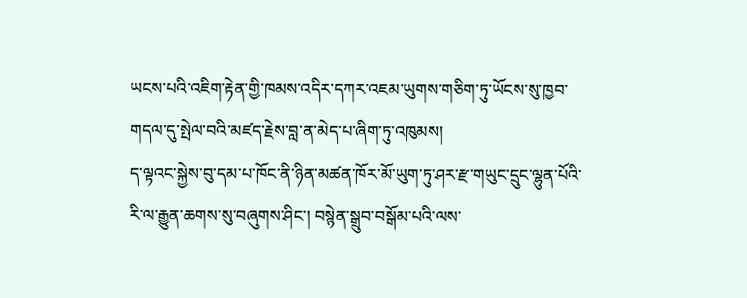ཡངས་པའི་འཇིག་རྟེན་གྱི་ཁམས་འདིར་དཀར་འཇམ་ཡུགས་གཅིག་ཏུ་ཡོངས་སུ་ཁྱབ་གདལ་དུ་སྤེལ་བའི་མཛད་རྗེས་བླ་ན་མེད་པ་ཞིག་ཏུ་འཁུམས།
ད་ལྟའང་སྐྱེས་བུ་དམ་པ་ཁོང་ནི་ཉིན་མཚན་ཁོར་མོ་ཡུག་ཏུ་ཤར་རྫ་གཡུང་དྲུང་ལྷུན་པོའི་རི་ལ་རྒྱུན་ཆགས་སུ་བཞུགས་ཤིང་། བསྙེན་སྒྲུབ་བསྒོམ་པའི་ལས་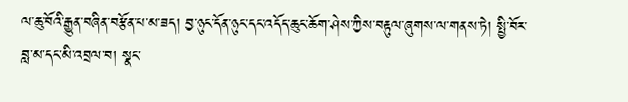ལ་ཆུ་བོའི་རྒྱུན་བཞིན་བརྩོན་པ་མ་ཟད། བྱ་ཉུང་དོན་ཉུང་དང་འདོད་ཆུང་ཆོག་ཤེས་ཀྱིས་བརྟུལ་ཞུགས་ལ་གནས་ཏེ། སྤྱི་བོར་བླ་མ་དང་མི་འབྲལ་བ། སྣང་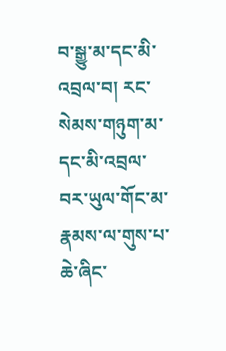བ་སྒྱུ་མ་དང་མི་འབྲལ་བ། རང་སེམས་གཉུག་མ་དང་མི་འབྲལ་བར་ཡུལ་གོང་མ་རྣམས་ལ་གུས་པ་ཆེ་ཞིང་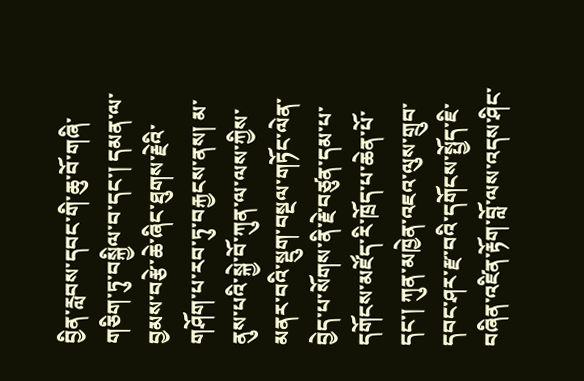བྱིན་རླབས་དབང་གི་ཆུ་བོ་གཞི་གཅིག་ཏུ་བསྐྱིལ་བ་དང་། དམན་ལ་བྱམས་བརྩེ་ཆེ་ཞིང་ཐུགས་རྗེའི་གཤོག་པ་རབ་ཏུ་བརྐྱངས་ནས། མ་ནུས་པའི་སྐྱེ་བོ་ཀུན་ལ་ལས་ཀྱིས་མནར་བའི་སྡུག་བསྔལ་གཏོང་ལེན་བྱེད་པ་སོགས་ནི་རྗེ་བཙུན་དམ་པ་དགོངས་མཛོད་རི་ཁྲོད་པ་ཆེན་པོ་དང་། ཀུན་མཁྱེན་འཇའ་ལུས་གྲུབ་དབང་ཤར་རྫ་བའི་དགོངས་སྤྱོད་ཇི་བཞིན་འཛིན་རྟོག་བློ་ལས་འདས་ཤིང་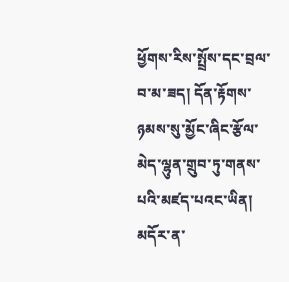ཕྱོགས་རིས་སྤྲོས་དང་བྲལ་བ་མ་ཟད། དོན་རྟོགས་ཉམས་སུ་མྱོང་ཞིང་རྩོལ་མེད་ལྷུན་གྲུབ་ཏུ་གནས་པའི་མཛད་པའང་ཡིན།
མདོར་ན་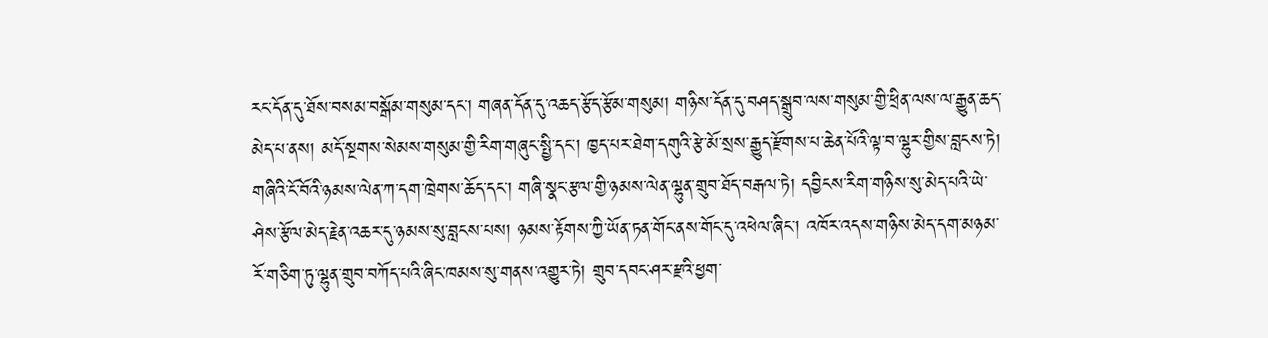རང་དོན་དུ་ཐོས་བསམ་བསྒོམ་གསུམ་དང་། གཞན་དོན་དུ་འཆད་རྩོད་རྩོམ་གསུམ། གཉིས་དོན་དུ་བཤད་སྒྲུབ་ལས་གསུམ་གྱི་ཕྲིན་ལས་ལ་རྒྱུན་ཆད་མེད་པ་ནས། མདོ་སྔགས་སེམས་གསུམ་གྱི་རིག་གཞུང་སྤྱི་དང་། ཁྱད་པར་ཐེག་དགུའི་རྩེ་མོ་སྲས་རྒྱུད་རྫོགས་པ་ཆེན་པོའི་ལྟ་བ་ལྷུར་གྱིས་བླངས་ཏེ། གཞིའི་ངོ་བོའི་ཉམས་ལེན་ཀ་དག་ཁྲེགས་ཆོད་དང་། གཞི་སྣང་རྩལ་གྱི་ཉམས་ལེན་ལྷུན་གྲུབ་ཐོད་བརྒལ་ཏེ། དབྱིངས་རིག་གཉིས་སུ་མེད་པའི་ཡེ་ཤེས་རྩོལ་མེད་རྗེན་འཆར་དུ་ཉམས་སུ་བླངས་པས། ཉམས་རྟོགས་ཀྱི་ཡོན་ཏན་གོང་ནས་གོང་དུ་འཕེལ་ཞིང་། འཁོར་འདས་གཉིས་མེད་དག་མཉམ་རོ་གཅིག་ཏུ་ལྷུན་གྲུབ་བཀོད་པའི་ཞིང་ཁམས་སུ་གནས་འགྱུར་ཏེ། གྲུབ་དབང་ཤར་རྫའི་ཕྱག་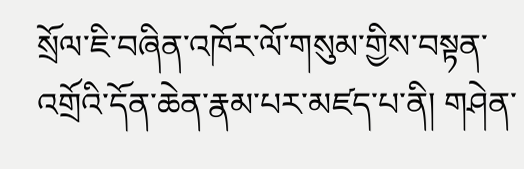སྲོལ་ཇི་བཞིན་འཁོར་ལོ་གསུམ་གྱིས་བསྟན་འགྲོའི་དོན་ཆེན་རྣམ་པར་མཛད་པ་ནི། གཤེན་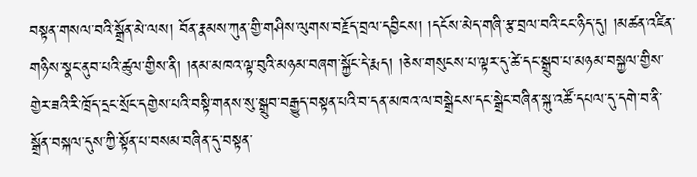བསྟན་གསལ་བའི་སྒྲོན་མེ་ལས། བོན་རྣམས་ཀུན་གྱི་གཤིས་ལུགས་བརྗོད་བྲལ་དབྱིངས། །དངོས་མེད་གཞི་རྩ་བྲལ་བའི་ངང་ཉིད་དུ། །མཚན་འཛིན་གཉིས་སྣང་ནུབ་པའི་ཚུལ་གྱིས་ནི། །ནམ་མཁའ་ལྟ་བུའི་མཉམ་བཞག་སྐྱོང་དེ་རྨད། །ཅེས་གསུངས་པ་ལྟར་དུ་ཚེ་དང་སྒྲུབ་པ་མཉམ་བསྐྱལ་གྱིས་གྱེར་ཟའི་རི་ཁྲོད་དྲང་སྲོང་དགྱེས་པའི་བསྟི་གནས་སུ་སྒྲུབ་བརྒྱུད་བསྟན་པའི་བ་དན་མཁའ་ལ་བསྒྲེངས་དང་སྒྲེང་བཞིན་སྐུ་འཚོ་དཔལ་དུ་དགེ་བ་ནི་སྒྲོན་བསྐལ་དུས་ཀྱི་སྟོན་པ་བསམ་བཞིན་དུ་བསྟན་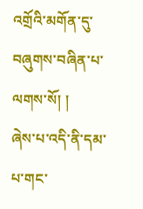འགྲོའི་མགོན་དུ་བཞུགས་བཞིན་པ་ལགས་སོ། །
ཞེས་པ་འདི་ནི་དམ་པ་གང་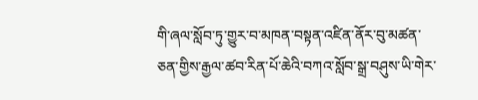གི་ཞལ་སློབ་ཏུ་གྱུར་བ་མཁན་བསྟན་འཛིན་ནོར་བུ་མཚན་ཅན་གྱིས་རྒྱལ་ཚབ་རིན་པོ་ཆེའི་བཀའ་སློབ་སྒྲ་བཤུས་ཡི་གེར་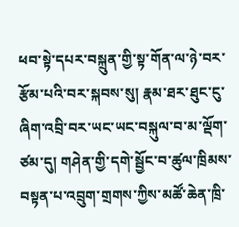ཕབ་སྟེ་དཔར་བསྐྲུན་གྱི་སྟ་གོན་ལ་ཉེ་བར་རྩོམ་པའི་བར་སྐབས་སུ། རྣམ་ཐར་ཐུང་ངུ་ཞིག་འབྲི་བར་ཡང་ཡང་བསྐུལ་བ་མ་ལྡོག་ཙམ་དུ། གཤེན་གྱི་དགེ་སྦྱོང་བ་ཚུལ་ཁྲིམས་བསྟན་པ་འབྲུག་གྲགས་ཀྱིས་མཚོ་ཆེན་ཁྲི་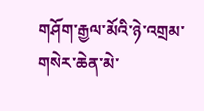གཤོག་རྒྱལ་མོའི་ཉེ་འགྲམ་གསེར་ཆེན་མེ་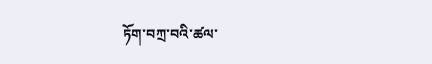ཏོག་བཀྲ་བའི་ཚལ་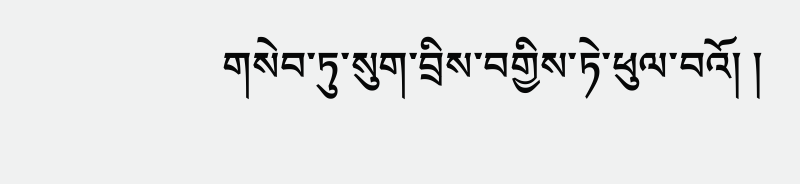གསེབ་ཏུ་སུག་བྲིས་བགྱིས་ཏེ་ཕུལ་བའོ། །